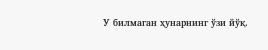У билмаган ҳунарнинг ўзи йўқ.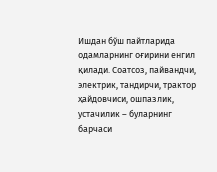Ишдан бўш пайтларида одамларнинг оғирини енгил қилади. Соатсоз, пайвандчи, электрик, тандирчи, трактор ҳайдовчиси, ошпазлик, устачилик – буларнинг барчаси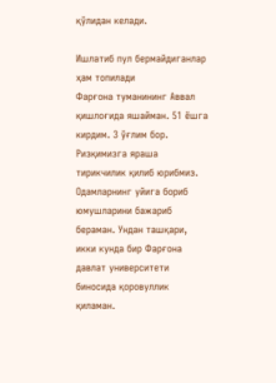қўлидан келади.

Ишлатиб пул бермайдиганлар ҳам топилади
Фарғона туманининг Аввал қишлоғида яшайман. 51 ёшга кирдим. 3 ўғлим бор. Ризқимизга яраша тирикчилик қилиб юрибмиз. Одамларнинг уйига бориб юмушларини бажариб бераман. Ундан ташқари, икки кунда бир Фарғона давлат университети биносида қоровуллик қиламан.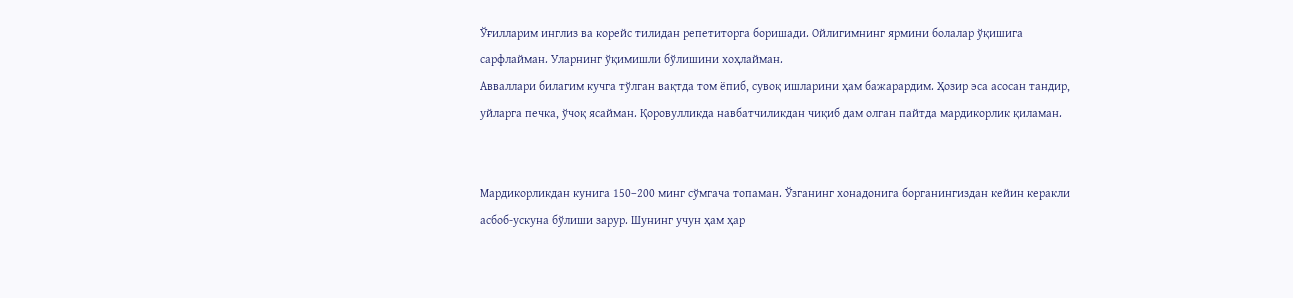Ўғилларим инглиз ва корейс тилидан репетиторга боришади. Ойлигимнинг ярмини болалар ўқишига сарфлайман. Уларнинг ўқимишли бўлишини хоҳлайман.
Авваллари билагим кучга тўлган вақтда том ёпиб, сувоқ ишларини ҳам бажарардим. Ҳозир эса асосан тандир, уйларга печка, ўчоқ ясайман. Қоровулликда навбатчиликдан чиқиб дам олган пайтда мардикорлик қиламан.


Мардикорликдан кунига 150–200 минг сўмгача топаман. Ўзганинг хонадонига борганингиздан кейин керакли асбоб-ускуна бўлиши зарур. Шунинг учун ҳам ҳар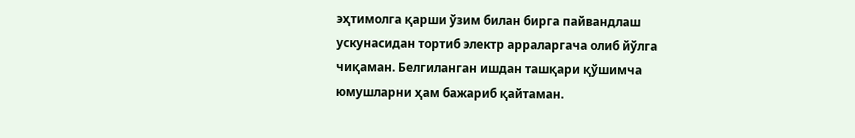эҳтимолга қарши ўзим билан бирга пайвандлаш ускунасидан тортиб электр арраларгача олиб йўлга чиқаман. Белгиланган ишдан ташқари қўшимча юмушларни ҳам бажариб қайтаман.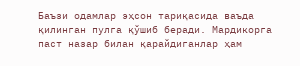Баъзи одамлар эҳсон тариқасида ваъда қилинган пулга қўшиб беради. Мардикорга паст назар билан қарайдиганлар ҳам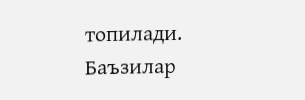топилади. Баъзилар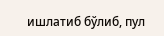ишлатиб бўлиб, пул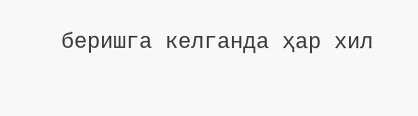беришга келганда ҳар хил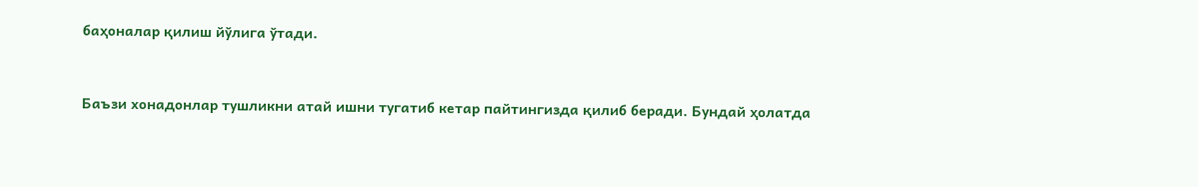баҳоналар қилиш йўлига ўтади.


Баъзи хонадонлар тушликни атай ишни тугатиб кетар пайтингизда қилиб беради. Бундай ҳолатда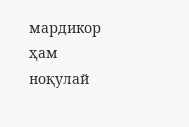мардикор ҳам ноқулай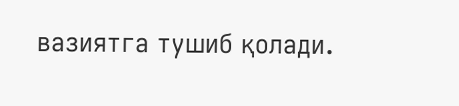вазиятга тушиб қолади.